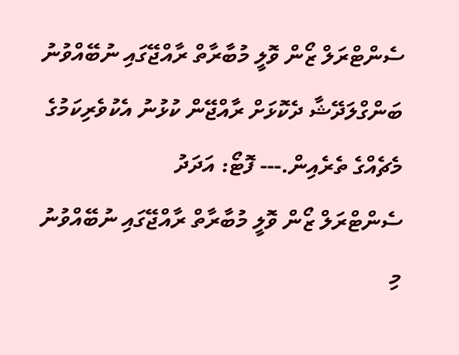ސެންޓްރަލް ޒޯން ވޮލީ މުބާރާތް ރާއްޖޭގައި ނުބޭއްވުނު
ބަންގްލަދޭޝާ ދެކޮޅަށް ރާއްޖޭން ކުޅުނު އެކުވެރިކަމުގެ މެޗެއްގެ ތެރެއިން.--- ފޮޓޯ: އަދަދު
ސެންޓްރަލް ޒޯން ވޮލީ މުބާރާތް ރާއްޖޭގައި ނުބޭއްވުނު
މި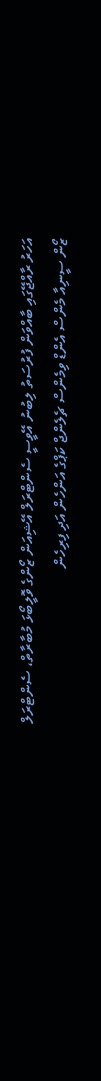އަހަރު ރާއްޖޭގައި ބާއްވަން ފުރުސަތު ލިބުނު އޭވީސީ ސެންޓްރަލް އޭޝިއަން ޒޯންގެ ވޮލީބޯޅަ މުބާރާތް، ސެންޓްރަލް ޒޯން ސީނިއާ މެންސް އެންޑް ވިމެންސް ޗެލެންޖް ކަޕްގެ އަންހެން އަދި ފިރިހެން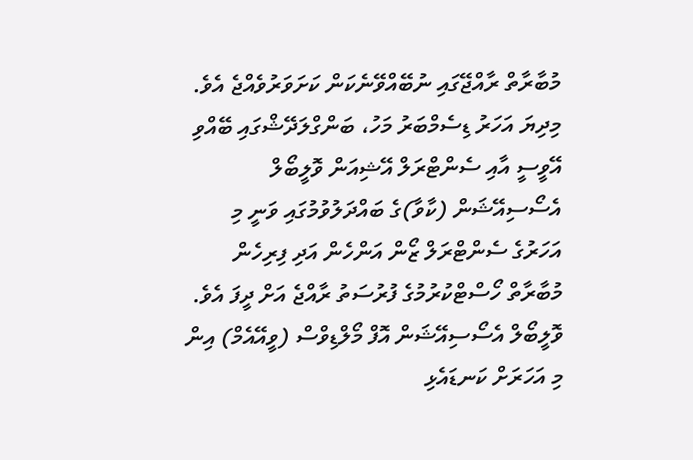މުބާރާތް ރާއްޖޭގައި ނުބޭއްވޭނެކަން ކަށަވަރުވެއްޖެ އެވެ.
މިދިޔަ އަހަރު ޑިސެމްބަރު މަހު، ބަންގްލަދޭޝްގައި ބޭއްވި އޭވީސީ އާއި ސެންޓްރަލް އޭޝިއަން ވޮލީބޯލް އެސޯސިއޭޝަން (ކާވާ)ގެ ބައްދަލުވުމުގައި ވަނީ މި އަހަރުގެ ސެންޓްރަލް ޒޯން އަންހެން އަދި ފިރިހެން މުބާރާތް ހޯސްޓްކުރުމުގެ ފުރުސަތު ރާއްޖެ އަށް ދީފަ އެވެ.
ވޮލީބޯލް އެސޯސިއޭޝަން އޮފް މޯލްޑިވްސް (ވީއޭއެމް) އިން މި އަހަރަށް ކަނޑައެޅި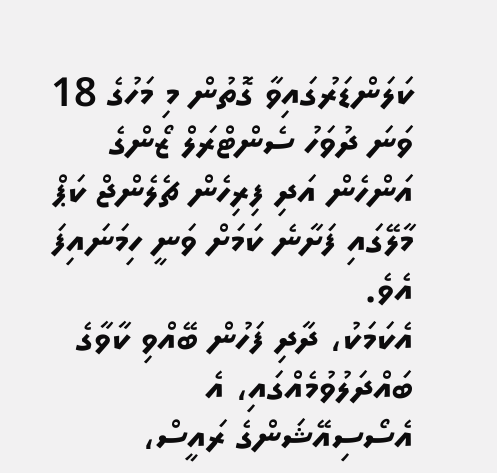ކަލަންޑަރުގައިވާ ގޮތުން މި މަހުގެ 18 ވަނަ ދުވަހު ސެންޓްރަލް ޒޯންގެ އަންހެން އަދި ފިރިހެން ޗެލެންޖް ކަޕް މާލޭގައި ފަށާނެ ކަމަށް ވަނީ ހިމަނައިފަ އެވެ.
އެކަމަކު، ދާދި ފަހުން ބޭއްވި ކާވާގެ ބައްދަލުވުމެއްގައި، އެ އެސޯސިއޭޝަންގެ ރައީސް،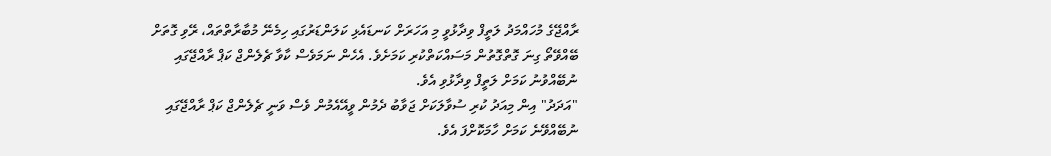ރާއްޖޭގެ މުހައްމަދު ލަތީފް ވިދާޅުވީ މި އަހަރަށް ކަނޑައެޅި ކަލަންޑަރުގައި ހިމެނޭ މުބާރާތްތައް، ރޭވި ގޮތަށް ބޭއްވޭތޯ ގިނަ ގޮތްގޮތުން މަސައްކަތްކުރި ކަމަށެވެ. އެހެން ނަމަވެސް ކާވާ ޗެލެންޖް ކަޕް ރާއްޖޭގައި ނުބޭއްވުނު ކަމަށް ލަތީފް ވިދާޅުވި އެވެ.
"އަދަދު" އިން މިއަދު ކުރި ސުވާލަކަށް ޖަވާބު ދެމުން ވީއޭއެމުން ވެސް ވަނީ ޗެލެންޖް ކަޕް ރާއްޖޭގައި ނުބޭއްވޭނެ ކަމަށް ހާމަކޮށްފަ އެވެ.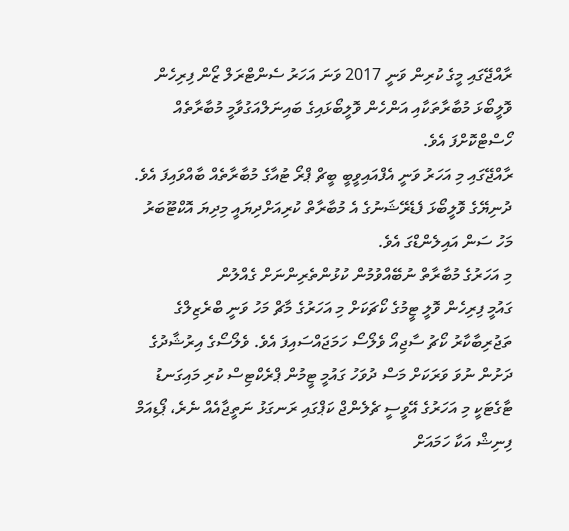ރާއްޖޭގައި މީގެ ކުރިން ވަނީ 2017 ވަނަ އަހަރު ސެންޓްރަލް ޒޯން ފިރިހެން ވޮލީބޯޅަ މުބާރާތަކާއި އަންހެން ވޮލީބޯޅައިގެ ބައިނަލްއަގުވާމީ މުބާރާތެއް ހޯސްޓްކޮށްފަ އެވެ.
ރާއްޖޭގައި މި އަހަރު ވަނީ އެފްއައިވީބީ ބީޗް ޕްރޯ ޓުއާގެ މުބާރާތެއް ބާއްވައިފަ އެވެ. ދުނިޔޭގެ ވޮލީބޯޅަ ފެޑެރޭޝަނުގެ އެ މުބާރާތް ކުރިއަށްދިޔައީ މިދިޔަ އޮކްޓޫބަރު މަހު ސަން އައިލެންޑްގަ އެވެ.
މި އަހަރުގެ މުބާރާތް ނުބޭއްވުމުން ކުޅުންތެރިންނަށް ގެއްލުން
ގައުމީ ފިރިހެން ވޮލީ ޓީމުގެ ކޯޗަކަށް މި އަހަރުގެ މާޗް މަހު ވަނީ ބްރެޒިލްގެ ތަޖުރިބާކާރު ކޯޗު ސާޖިއޯ ވެލޯސޯ ހަމަޖައްސައިފަ އެވެ. ވެލޯސޯގެ އިރުޝާދުގެ ދަށުން ނުވަ ވަރަކަށް މަސް ދުވަހު ގައުމީ ޓީމުން ޕްރެކްޓިސް ކުރި މައިގަނޑު ޓާގެޓަކީ މި އަހަރުގެ އޭވީސީ ޗެލެންޖް ކަޕްގައި ރަނގަޅު ނަތީޖާއެއް ނެރެ، ޕޯޑިއަމް ފިނިޝް އަކާ ހަމައަށް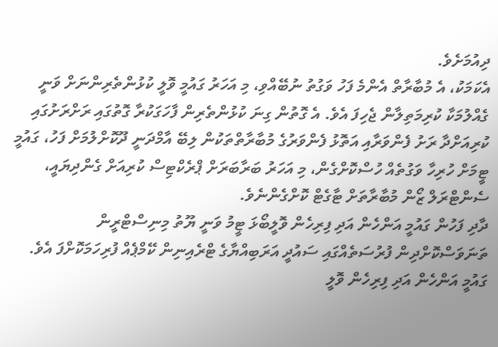ދިއުމަށެވެ.
އެކަމަކު، އެ މުބާރާތް އެންމެ ފަހު ވަގުތު ނުބޭއްވި، މި އަހަރު ގައުމީ ވޮލީ ކުޅުންތެރިންނަށް ވަނީ ގެއްލުމަކާ ކުރިމަތިލާން ޖެހިފަ އެވެ. އެ ގޮތުން ގިނަ ކުޅުންތެރިން ފާހަގަކުރާ ގޮތުގައި ރަށްރަށުގައި ކުރިއަށްދާ ރަށު ފެންވަރާއި އަތޮޅު ފެންވަރުގެ މުބާރާތްތަކުން ލިބޭ އާމްދަނީ ދޫކޮށްލުމަށް ފަހު، ގައުމީ ޓީމަށް ހުރިހާ ވަގުތެއް ހުސްކޮށްގެން، މި އަހަރު ބަރާބަރަށް ޕްރެކްޓިސް ކުރިއަށް ގެންދިޔައީ، ސެންޓްރަލް ޒޯން މުބާރާތަށް ޓާގެޓް ކޮށްގެންނެވެ.
ދާދި ފަހުން ގައުމީ އަންހެން އަދި ފިރިހެން ވޮލީބޯޅަ ޓީމު ވަނީ ޔޫތު މިނިސްޓްރީން ތަނަވަސްކޮށްދިން ފުރުސަތެއްގައި ސައުދީ އަރަބިއްޔާގެ ޓްރެއިނިން ކޭމްޕެއް ފުރިހަމަކޮށްފަ އެވެ. ގައުމީ އަންހެން އަދި ފިރިހެން ވޮލީ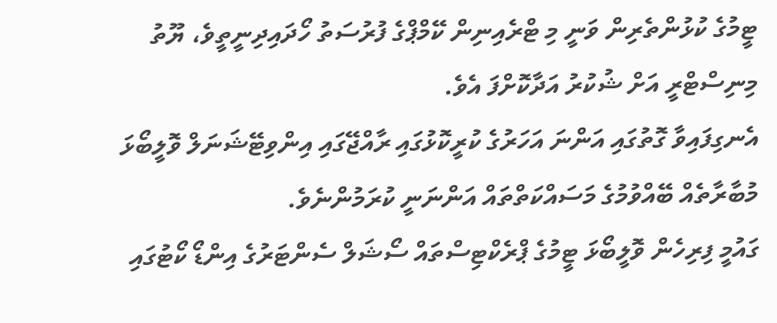ޓީމުގެ ކުޅުންތެރިން ވަނީ މި ޓްރެއިނިން ކޭމްޕްގެ ފުރުސަތު ހޯދައިދިނީތީވެ، ޔޫތު މިނިސްޓްރީ އަށް ޝުކުރު އަދާކޮށްފަ އެވެ.
އެނގިފައިވާ ގޮތުގައި އަންނަ އަހަރުގެ ކުރީކޮޅުގައި ރާއްޖޭގައި އިންވިޓޭޝަނަލް ވޮލީބޯޅަ މުބާރާތެއް ބޭއްވުމުގެ މަސައްކަތްތައް އަންނަނީ ކުރަމުންނެވެ.
ގައުމީ ފިރިހެން ވޮލީބޯޅަ ޓީމުގެ ޕްރެކްޓިސްތައް ސޯޝަލް ސެންޓަރުގެ އިންޑޯ ކޯޓުގައި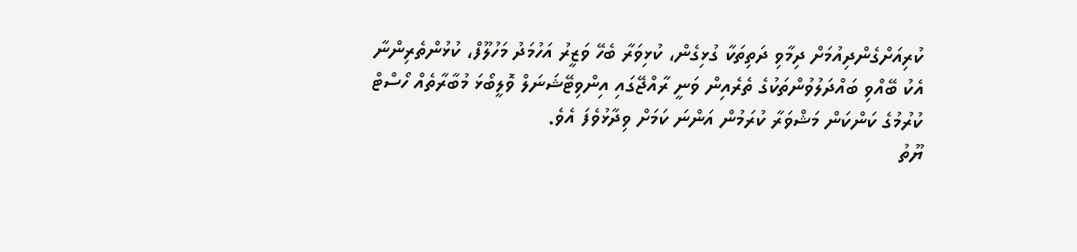ކުރިއަށްގެންދިއުމަށް ދިމާވި ދަތިތަކާ ގުޅިގެން، ކުޅިވަރާ ބެހޭ ވަޒީރު އަހުމަދު މަހުލޫފް، ކުޅުންތެރިންނާ އެކު ބޭއްވި ބައްދަލުވުންތަކުގެ ތެރެއިން ވަނީ ރާއްޖޭގައި އިންވިޓޭޝަނަލް ވޮލީބޯޅަ މުބާރާތެއް ހޯސްޓް ކުރުމުގެ ކަންކަން މަޝްވަރާ ކުރަމުން އަންނަ ކަމަށް ވިދާޅުވެފަ އެވެ.
ޔޫތު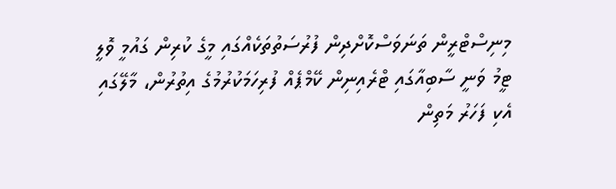މިނިސްޓްރީން ތަނަވަސްކޮށްދިން ފުރުސަތުތަކެއްގައި މީގެ ކުރިން ގައުމީ ވޮލީ ޓީމު ވަނީ ސާބިއާގައި ޓްރެއިނިން ކޭމްޕެއް ފުރިހަމަކުރުމުގެ އިތުރުން، މާލޭގައި އެކި ފަހަރު މަތިން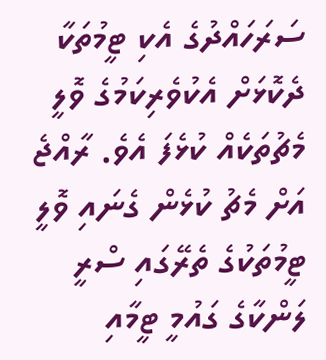ސަރަހައްދުގެ އެކި ޓީމުތަކާ ދެކޮޅަށް އެކުވެރިކަމުގެ ވޮލީ މެޗުތަކެއް ކުޅެފަ އެވެ. ރާއްޖެ އަށް މެޗު ކުޅެން ގެނައި ވޮލީ ޓީމުތަކުގެ ތެރޭގައި ސްރީ ލަންކާގެ ގައުމީ ޓީމާއި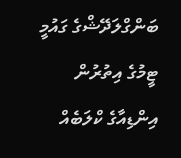ބަންގްލަދޭޝްގެ ގައުމީ ޓީމުގެ އިތުރުން އިންޑިއާގެ ކްލަބެއް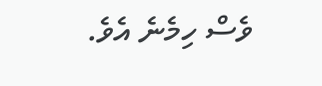ވެސް ހިމެނެ އެވެ.